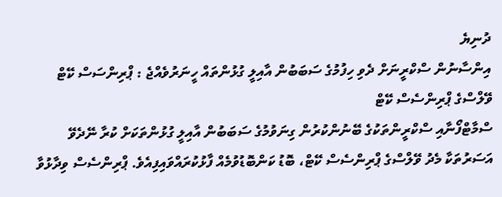ދުނިޔެ
އިންސާނުން ސްކްރީނަށް ދެވި ހިފުމުގެ ސަބަބުން އާއިލީ ގުޅުންތައް ހީނަރުވެއްޖެ : ޕްރިންސަސް ކޭޓް
ވޭލްސްގެ ޕްރިންސެސް ކޭޓް
ސްމާޓްފޯނާއި ސްކްރީންތަކުގެ ބޭނުންކުރުން ގިނަވުމުގެ ސަބަބުން އާއިލީ ގުޅުންތަކަށް ކުރާ ނޭދެވޭ އަސަރުތަކާ މެދު ވޭލްސްގެ ޕްރިންސެސް ކޭޓް، ބޮޑު ކަންބޮޑުވުމެއް ފާޅުކުރައްވައިފިއެވެ. ޕްރިންސެސް ވިދާޅުވާ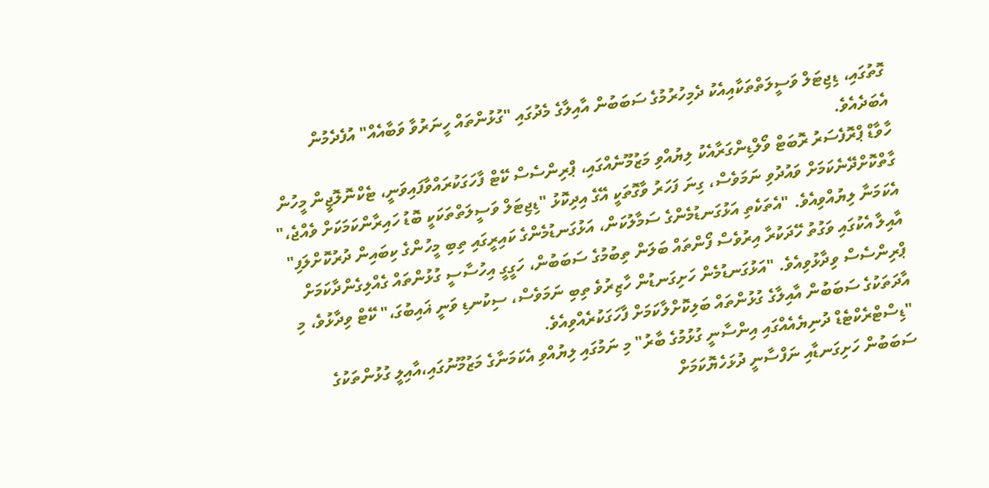ގޮތުގައި، ޑިޖިޓަލް ވަސީލަތްތަކާއިއެކު ދެމިހުރުމުގެ ސަބަބުން އާއިލާގެ މެދުގައި "ގުޅުންތައް ހީނަރުވާ ވަބާއެއް" އުފެދެމުން އެބަދެއެވެ.
ހާވާޑް ޕްރޮފެސަރު ރޮބަޓް ވޯލްޑިންގަރާއެކު ލިޔުއްވި މަޒުމޫނެއްގައި، ޕްރިންސެސް ކޭޓް ފާހަގަކުރައްވާފައިވަނީ، ޓެކްނޮލޮޖީން މީހުން ގާތްކޮށްދޭނެކަމަށް ވައުދުވި ނަމަވެސް، ގިނަ ފަހަރު ވާގޮތަކީ އޭގެ އިދިކޮޅު "ޑިޖިޓަލް ވަސީލަތްތަކަކީ ބޮޑު ހައިރާންކަމަކަށް ވެއްޖެ،" އެކަމަނާ ލިޔުއްވިއެވެ. "އެތަކެތި އަޅުގަނޑުމެންގެ ސަމާލުކަން، އަޅުގަނޑުމެންގެ ކައިރީގައި ތިބި މީހުންގެ ކިބައިން ދުރުކޮށްލަފި"
އާއިލާ އެކުގައި ވަގުތު ހޭދަކުރާ އިރުވެސް ފޯންތައް ބަލަން ތިބުމުގެ ސަބަބުން، ހަގީގީ އިހުސާސީ ގުޅުންތައް ގެއްލިގެންދާކަމަށް ޕްރިންސެސް ވިދާޅުވިއެވެ. "އަޅުގަނޑުމެން ހަށިގަނޑުން ހާޒިރުވެ ތިބި ނަމަވެސް، ސިކުނޑި ވަނީ ޣައިބުގަ،" ކޭޓް ވިދާޅުވެ، މި އާދަތަކުގެ ސަބަބުން އާއިލާގެ ގުޅުންތައް ބަލިކޮށްލާކަމަށް ފާހަގަކުރެއްވިއެވެ.
"ޑިސްޓްރެކްޓެޑް ދުނިޔެއެއްގައި އިންސާނީ ގުޅުމުގެ ބާރު" މި ނަމުގައި ލިޔުއްވި އެކަމަނާގެ މަޒުމޫނުގައި،އާއިލީ ގުޅުންތަކުގެ ސަބަބުން ހަށިގަނޑާއި ނަފްސާނީ ދުޅަހެޔޮކަމަށް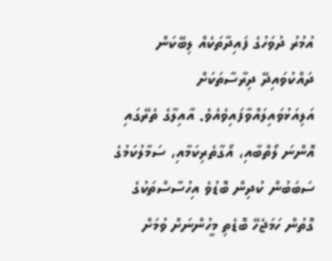އުމުރު ދުވަހުގެ ފައިދާތަކެއް ލިބޭކަން ދައްކުވައިދޭ ދިރާސާތަކަށް އަލިއަޅުވައިލައްވާފައިވެއެވެ. އާއިލާގެ ތެރޭގައި އޮންނަ ލޯތްބާއި، އޯގާތެރިކަމާއި، ސަމާލުކަމުގެ ސަބަބުން ކުދިން ބޮޑުވެ އިހުސާސްތަކުގެ ގޮތުން ހަމަޖެހޭ ބޮޑެތި މީހުންނަށް ވުމަށް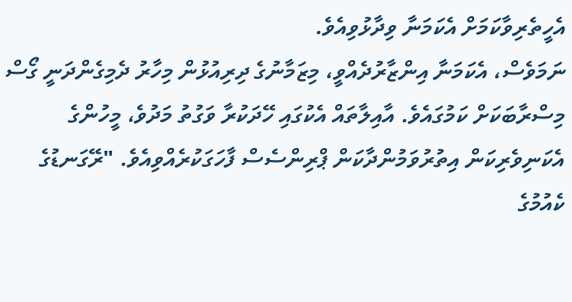އެހީތެރިވާކަމަށް އެކަމަނާ ވިދާޅުވިއެވެ.
ނަމަވެސް، އެކަމަނާ އިންޒާރުދެއްވީ، މިޒަމާނުގެ ދިރިއުޅުން މިހާރު ދެމިގެންދަނީ ގޯސް މިސްރާބަކަށް ކަމުގައެވެ. އާއިލާތައް އެކުގައި ހޭދަކުރާ ވަގުތު މަދުވެ، މީހުންގެ އެކަނިވެރިކަން އިތުރުވަމުންދާކަން ޕްރިންސެސް ފާހަގަކުރެއްވިއެވެ. "ރޭގަނޑުގެ ކެއުމުގެ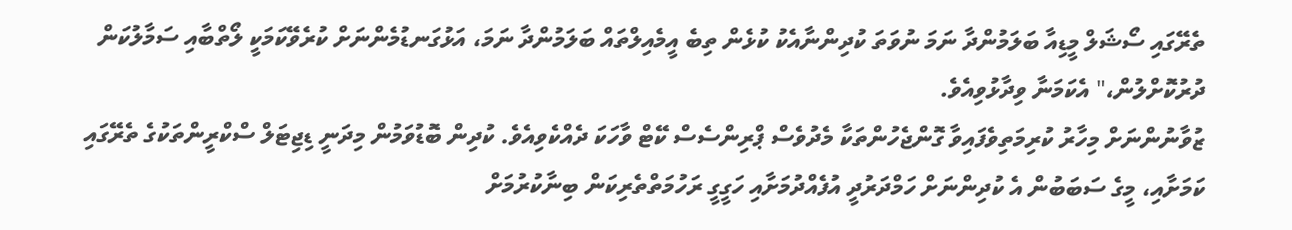ތެރޭގައި ސޯޝަލް މީޑިއާ ބަލަމުންދާ ނަމަ ނުވަތަ ކުދިންނާއެކު ކުޅެން ތިބެ އީމެއިލްތައް ބަލަމުންދާ ނަމަ، އަޅުގަނޑުމެންނަށް ކުރެވޭކަމަކީ ލޯތްބާއި ސަމާލުކަން ދުރުކޮށްލުން،" އެކަމަނާ ވިދާޅުވިއެވެ.
ޒުވާނުންނަށް މިހާރު ކުރިމަތިވެފައިވާ ގޮންޖެހުންތަކާ މެދުވެސް ޕްރިންސެސް ކޭޓް ވާހަކަ ދެއްކެވިއެވެ. ކުދިން ބޮޑުވަމުން މިދަނީ ޑިޖިޓަލް ސްކްރީންތަކުގެ ތެރޭގައި ކަމަށާއި، މީގެ ސަބަބުން އެ ކުދިންނަށް ހަމްދަރުދީ އުފެއްދުމަށާއި ހަގީގީ ރަހުމަތްތެރިކަން ބިނާކުރުމަށް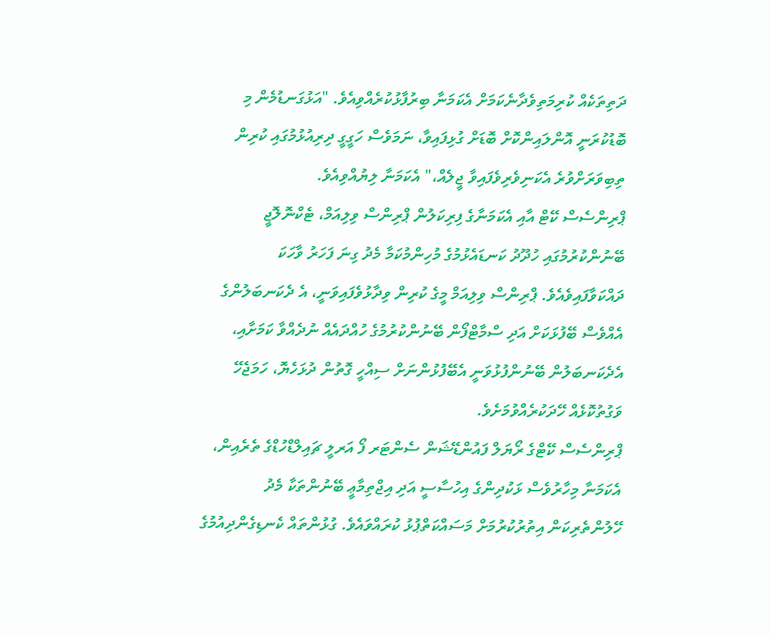ދަތިތަކެއް ކުރިމަތިވެދާނެކަމަށް އެކަމަނާ ބިރުފާޅުކުރެއްވިއެވެ. "އަޅުގަނޑުމެން މި ބޮޑުކުރަނީ އޮންލައިންކޮށް ބޮޑަށް ގުޅިފައިވާ، ނަމަވެސް ހަގީގީ ދިރިއުޅުމުގައި ކުރިން ތިބިވަރަށްވުރެ އެކަނިވެރިވެފައިވާ ޖީލެއް،" އެކަމަނާ ލިޔުއްވިއެވެ.
ޕްރިންސެސް ކޭޓް އާއި އެކަމަނާގެ ފިރިކަލުން ޕްރިންސް ވިލިއަމް، ޓެކްނޮލޮޖީ ބޭނުންކުރުމުގައި ހުދޫދު ކަނޑައެޅުމުގެ މުހިންމުކަމާ މެދު ގިނަ ފަހަރު ވާހަކަ ދައްކަވާފައިވެއެވެ. ޕްރިންސް ވިލިއަމް މީގެ ކުރިން ވިދާޅުވެފައިވަނީ، އެ ދެކަނބަލުންގެ އެއްވެސް ބޭފުޅަކަށް އަދި ސްމާޓްފޯން ބޭނުންކުރުމުގެ ހުއްދައެއް ނުދެއްވާ ކަމަށާއި، އެދެކަނބަލުން ބޭނުންފުޅުވަނީ އެބޭފުޅުންނަށް ސިއްހީ ގޮތުން ދުޅަހެޔޮ، ހަމަޖެހޭ ވަގުތުކޮޅެއް ހޭދަކުރެއްވުމަށެވެ.
ޕްރިންސެސް ކޭޓްގެ ރޯޔަލް ފައުންޑޭޝަން ސެންޓަރ ފޯ އަރލީ ޗައިލްޑްހުޑްގެ ތެރެއިން، އެކަމަނާ މިހާރުވެސް ޅަކުދިންގެ އިހުސާސީ އަދި އިޖްތިމާޢީ ބޭނުންތަކާ މެދު ހޭލުންތެރިކަން އިތުރުކުރުމަށް މަސައްކަތްޕުޅު ކުރައްވައެވެ. ގުޅުންތައް ކެނޑިގެންދިއުމުގެ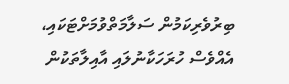ބިރުވެރިކަމުން ސަލާމަތްވުމަށްޓަކައި، އެއްވެސް ހުރަހަކާނުލައި އާއިލާތަކުން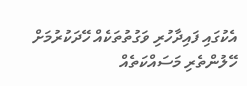އެކުގައި ފައިދާހުރި ވަގުތުތަކެއް ހޭދަކުރުމަށް ހޭލުންތެރި މަސައްކަތެއް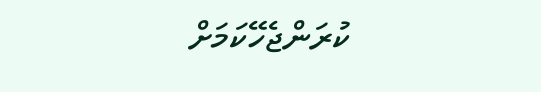ކުރަންޖެހޭކަމަށް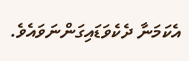އެކަމަނާ ދެކެވަޑައިގަންނަވައެވެ.